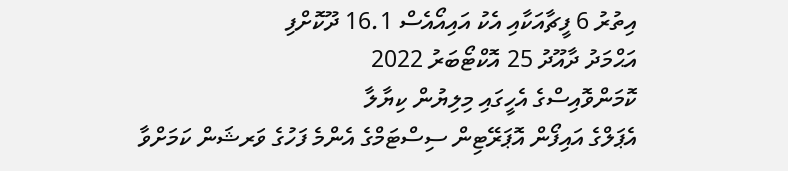އިތުރު 6 ފީޗާއަކާއި އެކު އައިއޯއެސް 16.1 ދޫކޮށްފި
އަޙްމަދު ދާއޫދު 25 އޮކްޓޯބަރު 2022
ކޮމަންވޮއިސްގެ އެހީގައި މިލިޔުން ކިޔާލާ
އެޕަލްގެ އައިފޯން އޮޕަރޭޓިން ސިސްޓަމްގެ އެންމެ ފަހުގެ ވަރޝަން ކަމަށްވާ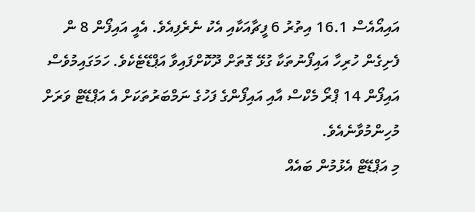އައިއޯއެސް 16.1 އިތުރު 6 ފީޗާއަކާއި އެކު ނެރެފިއެވެ. އެއީ އައިފޯން 8 ން ފެށިގެން ހުރިހާ އައިފޯނުތަކާ ގުޅޭ ގޮތަށް ދޫކޮށްފައިވާ އަޕްޑޭޓެކެވެ. ހަމަގައިމުވެސް އައިފޯން 14 ޕްރޯ މެކްސް އާއި އައިފޯންގެ ފަހުގެ ނަމްބަރުތަކަށް އެ އަޕްޑޭޓް ވަރަށް މުހިންމުވާނެއެވެ.
މި އަޕްޑޭޓް އެޅުމުން ބައެއް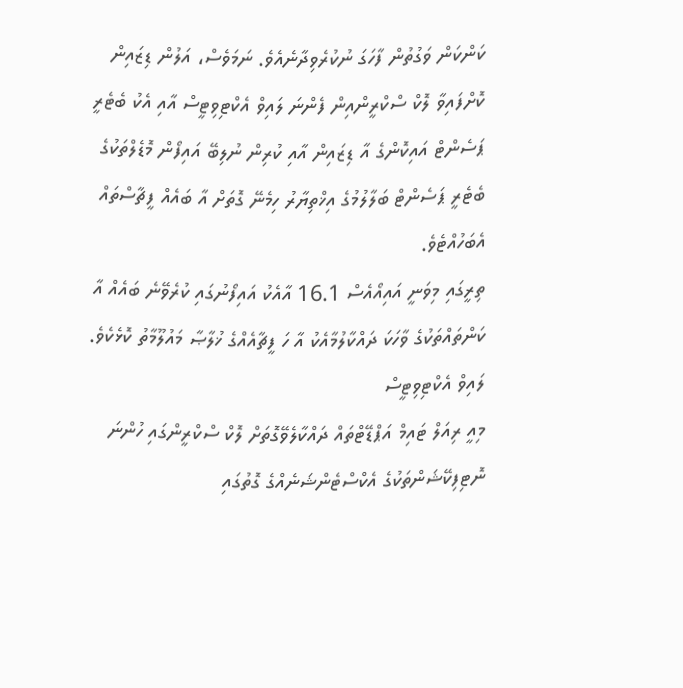ކަންކަން ވަގުތުން ފާހަގަ ނުކުރެވިދާނެއެވެ. ނަމަވެސް، އަލުން ޑިޒައިން ކޮށްފައިވާ ލޮކް ސްކްރީންއިން ފެންނަ ލައިވް އެކްޓިވިޓީސް އާއި އެކު ބެޓެރީ ޕަސެންޓް އައިކޮންގެ އާ ޑިޒައިން އާއި ކުރިން ނުލިބޭ އައިފޯން މޮޑެލްތަކުގެ ބެޓެރީ ޕަސެންޓް ބަލާލުމުގެ އިޚްތިޔާރު ހިމެނޭ ގޮތަށް އާ ބައެއް ފީޗާސްތައް އެބަހުއްޓެވެ.
ތިރީގައި މިވަނީ އައިއޯއެސް 16.1 އާއެކު އައިފޯނުގައި ކުރެވޭނެ ބައެއް އާ ކަންތައްތަކުގެ ވާހަކަ ދައްކާލުމާއެކު އާ ހަ ފީޗާއެއްގެ ޚުލާޞާ މައުލޫމާތު ކޮޅެކެވެ.
ލައިވް އެކްޓިވިޓީސް
މިއީ ރިއަލް ޓައިމް އަޕްޑޭޓްތައް ދައްކާލެވޭގޮތަށް ލޮކް ސްކްރީންގައި ހުންނަ ނޮޓިފިކޭޝަންތަކުގެ އެކްސްޓެންޝަނެއްގެ ގޮތުގައި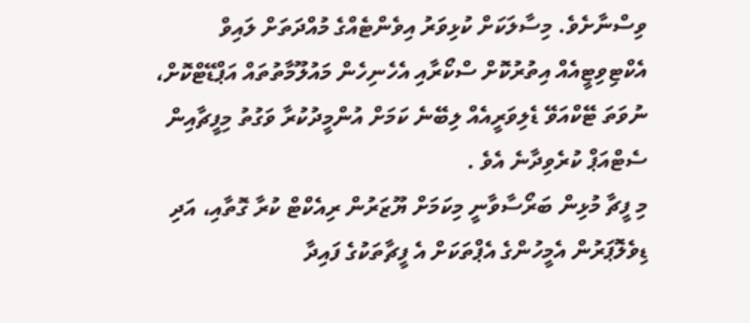ވިސްނާށެވެ. މިސާލަކަށް ކުޅިވަރު އިވެންޓެއްގެ މުއްދަތަށް ލައިވް އެކްޓިވިޓީއެއް އިތުރުކޮށް ސްކޯރާއި އެހެނިހެން މައުލޫމާތުތައް އަޕްޑޭޓްކޮށް، ނުވަތަ ޓޭކްއަވޭ ޑެލިވަރީއެއް ލިބޭނެ ކަމަށް އުންމީދުކުރާ ވަގުތު މިފީޗާއިން ސެޓްއަޕް ކުރެވިދާނެ އެވެ .
މި ފީޗާ މުޅިން ބަރޯސާވާނީ މިކަމަށް ޔޫޒަރުން ރިއެކްޓް ކުރާ ގޮތާއި، އަދި ޑިވެލޮޕަރުން އެމީހުންގެ އެޕްތަކަށް އެ ފީޗާތަކުގެ ފައިދާ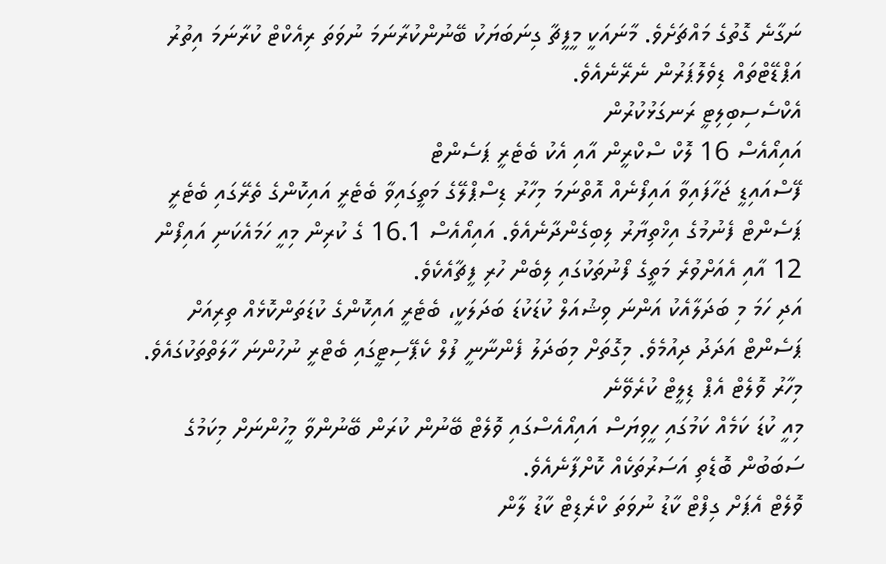ނަގާނެ ގޮތުގެ މައްޗަށެވެ. މާނައަކީ މީފީޗާ ގިނަބަޔަކު ބޭނުންކުރާނަމަ ނުވަތަ ރިއެކްޓް ކުރާނަމަ އިތުރު އަޕްޑޭޓްތައް ޑިވެލޮޕަރުން ނެރޭނެއެވެ.
އެކްސެސިބިލިޓީ ރަނގަޅުކުރުން
އައިއޯއެސް 16 ލޮކް ސްކްރީން އާއި އެކު ބެޓެރީ ޕަސެންޓް
ފޭސްއައިޑީ ޖަހާފައިވާ އައިފޯނެއް އޮތްނަމަ މިހާރު ޑިސްޕްލޭގެ މަތީގައިވާ ބެޓެރީ އައިކޮންގެ ތެރޭގައި ބެޓެރީ ޕަސެންޓް ފެނުމުގެ އިޚްތިޔާރު ލިބިގެންދާނެއެވެ. އައިއޯއެސް 16.1 ގެ ކުރިން މިއީ ހަމައެކަނި އައިފޯން 12 އާއި އެއަށްވުރެ މަތީގެ ފޯނުތަކުގައި ލިބެން ހުރި ފީޗާއެކެވެ.
އަދި ހަމަ މި ބަދަލާއެކު އަންނަ ވިޝުއަލް ކުޑަކުޑަ ބަދަލަކީ، ބެޓެރީ އައިކޮންގެ ކުޑަތަންކޮޅެއް ތިރިއަށް ޕަސެންޓް އަދަދު ދިއުމެވެ. މިގޮތަށް މިބަދަލު ފެންނާނީ ފުލް ކެޕޭސިޓީގައި ބެޓްރީ ނުހުންނަ ހާލަތްތަކުގައެވެ.
މިހާރު ވޮލެޓް އެޕް ޑިލީޓް ކުރެވޭނެ
މިއީ ކުޑަ ކަމެއް ކަމުގައި ހީވިޔަސް އައިއޯއެސްގައި ވޮލެޓް ބޭނުން ކުރަން ބޭނުންވާ މީހުންނަށް މިކަމުގެ ސަބަބުން ބޮޑެތި އަސަރުތަކެއް ކޮށްފާނެއެވެ.
ވޮލެޓް އެޕަށް ގިފްޓް ކާޑު ނުވަތަ ކްރެޑިޓް ކާޑު ލާން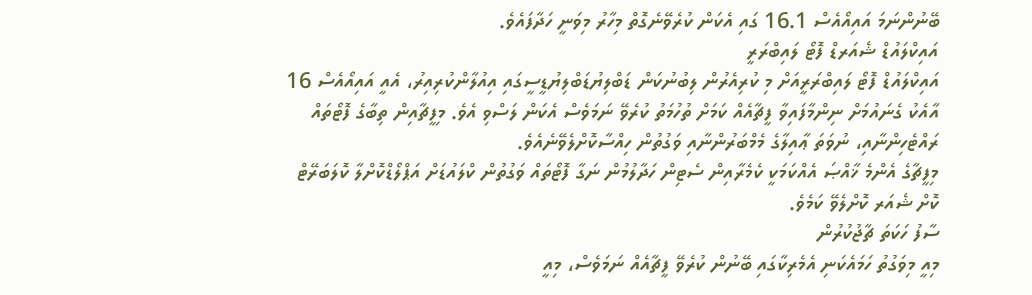ބޭނުންނަމަ އައިއޯއެސް 16.1 ގައި އެކަން ކުރެވޭނެގޮތް މިހާރު މިވަނީ ހަދާފައެވެ.
އައިކްލައުޑް ޝެއަރޑް ފޮޓޯ ލައިބްރަރީ
އައިކްލައުޑް ފޮޓޯ ލައިބްރަރީއަށް މި ކުރިއެރުން ލިބުނުކަން ޑަބްލިޔުޑަބްލިޔުޑީސީގައި އިއުލާންކުރިއިރު، އެއީ އައިއޯއެސް 16 އާއެކު ގެނައުމަށް ނިންމާފައިވާ ފީޗާއެއް ކަމަށް ތުހުމަތު ކުރެވޭ ނަމަވެސް އެކަން ލަސްވި އެވެ. މިފީޗާއިން ތިބާގެ ފޮޓޯތައް ރައްޓެހިންނާއި، ނުވަތަ ޢާއިލާގެ މެމްބަރުންނާއި ވަގުތުން ހިއްސާކޮށްލެވޭނެއެވެ.
މިފީޗާގެ އެންމެ ޚާއްޞަ އެއްކަމަކީ ކެމެރާއިން ސެޓިން ހަދާލުމުން ނަގާ ފޮޓޯތައް ވަގުތުން ކްލައުޑަށް އަޕްލޯޑްކޮށްލާ ކޮލަބަރޭޓް ކޮށް ޝެއަރ ކޮށްލެވޭ ކަމެވެ.
ސާފު ހަކަތަ ޗާޖުކުރުން
މިއީ މިވަގުތު ހަމައެކަނި އެމެރިކާގައި ބޭނުން ކުރެވޭ ފީޗާއެއް ނަމަވެސް، މިއީ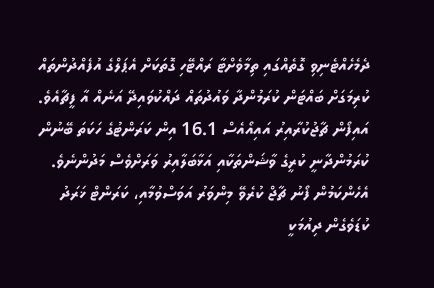ދެމެހެއްޓެނިވި ގޮތެއްގައި ތިމާވެށްޓާ ރައްޓޭހި ގޮތަކަށް އެޕަލްގެ އުފެއްދުންތައް ކުރިމަގަށް ބައްޓަން ކުރަމުންދާ ވައުދުތައް ދައްކުވައިދޭ އަނެއް އާ ފީޗާއެވެ.
އައިފޯން ޗާޖުކުރާއިރު އައިއޯއެސް 16.1 އިން ކަރަންޓުގެ ހަކަތަ ބޭނުން ކުރަމުންދާނީ ކުރީގެ ވާޝަންތަކާއި އަޅާބަލާއިރު ވަރަށްވެސް މަދުންނެވެ. އެހެންކަމުން ފޯނު ޗާޖް ކުރެވޭ މިންވަރު އަވަސްވުމާއި، ކަރަންޓް ޚަރަދު ކުޑަވެގެން ދިއުމަކީ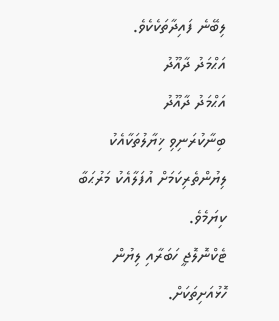ލިބޭނެ ފައިދާތަކެކެވެ.
އަޙްމަދު ދާއޫދު
އަޙްމަދު ދާއޫދު
ބިނާކުރަނިވި ޚިޔާލުތަކާއެކު ލިޔުންތެރިކަމަށް އުފަލާއެކު މަރުޙަބާ ކިޔަމެވެ.
ޓެކްނޮލޮޖީ ހަބަރާއި ލިޔުން ހޮޅުއަށިތަކަށް.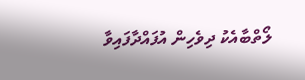ލޯތްބާއެކު ދިވެހިން އުފައްދާފައިވާ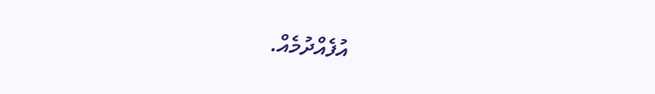އުފެއްދުމެއް.